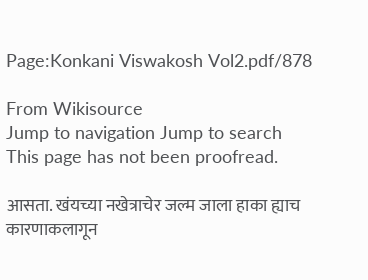Page:Konkani Viswakosh Vol2.pdf/878

From Wikisource
Jump to navigation Jump to search
This page has not been proofread.

आसता. खंयच्या नखेत्राचेर जल्म जाला हाका ह्याच कारणाकलागून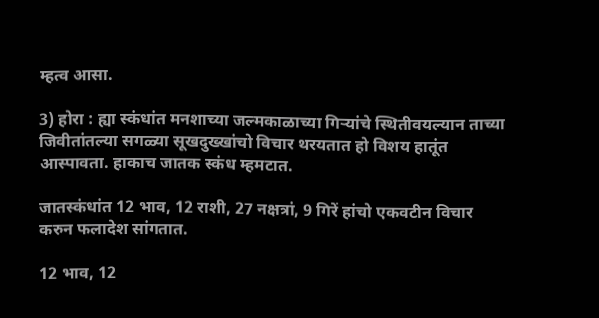म्हत्व आसा.

3) होरा : ह्या स्कंधांत मनशाच्या जल्मकाळाच्या गिऱ्यांचे स्थितीवयल्यान ताच्या जिवीतांतल्या सगळ्या सूखदुख्खांचो विचार थरयतात हो विशय हातूंत आस्पावता. हाकाच जातक स्कंध म्हमटात.

जातस्कंधांत 12 भाव, 12 राशी, 27 नक्षत्रां, 9 गिरें हांचो एकवटीन विचार करुन फलादेश सांगतात.

12 भाव, 12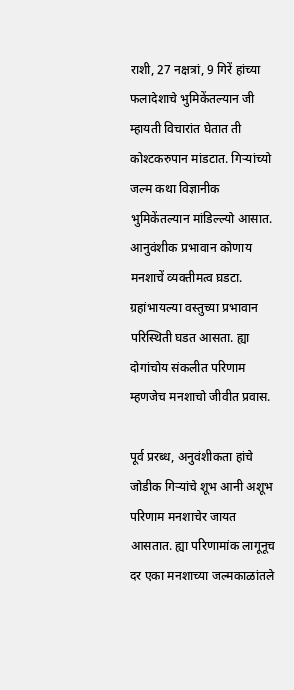राशी, 27 नक्षत्रां, 9 गिरें हांच्या फलादेशाचे भुमिकेंतल्यान जी म्हायती विचारांत घेतात ती कोश्टकरुपान मांडटात. गिऱ्यांच्यो जल्म कथा विज्ञानीक भुमिकेंतल्यान मांडिल्ल्यो आसात. आनुवंशीक प्रभावान कोणाय मनशाचें व्यक्तीमत्व घ़डटा. ग्रहांभायल्या वस्तुच्या प्रभावान परिस्थिती घडत आसता. ह्या दोगांचोय संकलीत परिणाम म्हणजेच मनशाचो जीवीत प्रवास.

पूर्व प्ररब्ध, अनुवंशीकता हांचे जोडीक गिऱ्यांचे शूभ आनी अशूभ परिणाम मनशाचेर जायत आसतात. ह्या परिणामांक लागूनूच दर एका मनशाच्या जल्मकाळांतले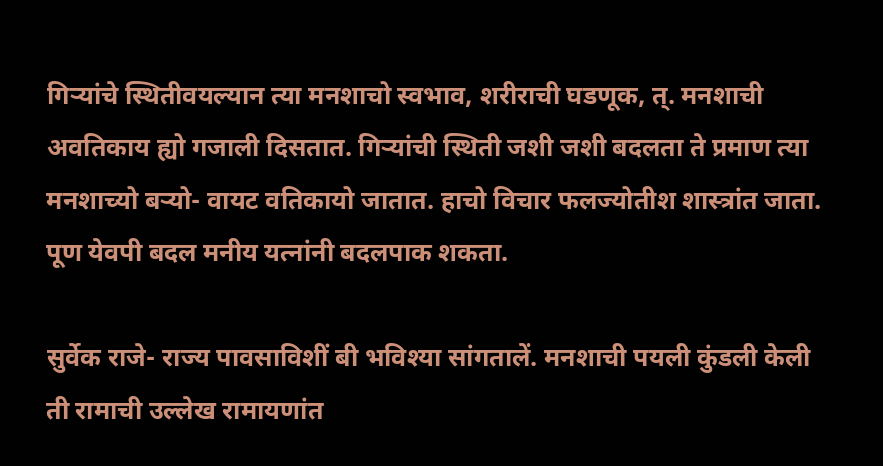गिऱ्यांचे स्थितीवयल्यान त्या मनशाचो स्वभाव, शरीराची घडणूक, त्. मनशाची अवतिकाय ह्यो गजाली दिसतात. गिऱ्यांची स्थिती जशी जशी बदलता ते प्रमाण त्या मनशाच्यो बऱ्यो- वायट वतिकायो जातात. हाचो विचार फलज्योतीश शास्त्रांत जाता. पूण येवपी बदल मनीय यत्नांनी बदलपाक शकता.

सुर्वेक राजे- राज्य पावसाविशीं बी भविश्या सांगतालें. मनशाची पयली कुंडली केली ती रामाची उल्लेख रामायणांत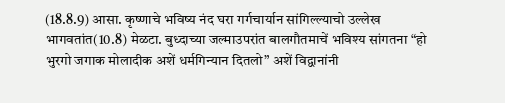(18.8.9) आसा. कृष्णाचे भविष्य नंद घरा गर्गचार्यान सांगिल्ल्याचो उल्लेख भागवतांत(10.8) मेळटा. बुध्दाच्या जल्माउपरांत बालगौतमाचें भविश्य सांगतना “हो भुरगो जगाक मोलादीक अशें धर्मगिन्यान दितलो” अशें विद्वानांनी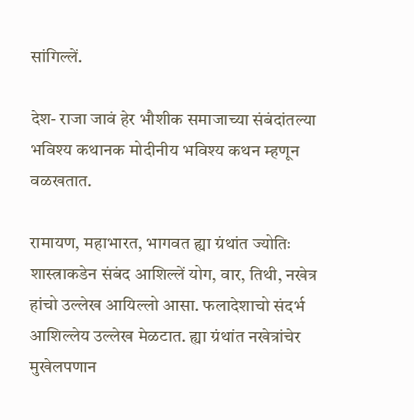सांगिल्लें.

देश- राजा जावं हेर भौशीक समाजाच्या संबंदांतल्या भविश्य कथानक मोदीनीय भविश्य कथन म्हणून वळखतात.

रामायण, महाभारत, भागवत ह्या ग्रंथांत ज्योतिः शास्त्राकडेन संबंद आशिल्लें योग, वार, तिथी, नखेत्र हांचो उल्लेख आयिल्लो आसा. फलादेशाचो संदर्भ आशिल्लेय उल्लेख मेळटात. ह्या ग्रंथांत नखेत्रांचेर मुखेलपणान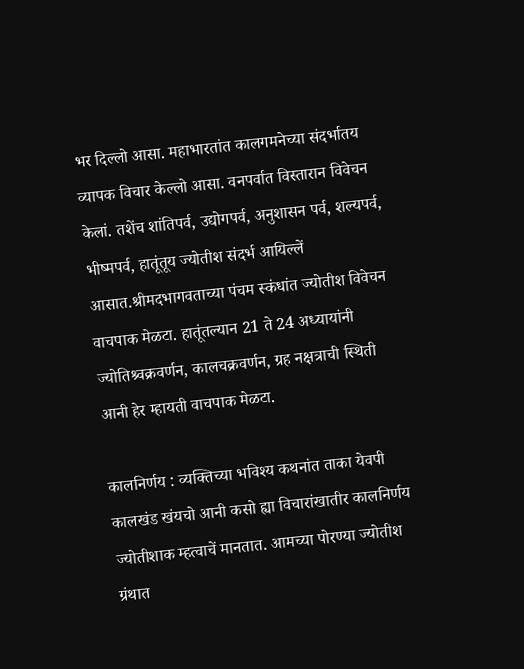भर दिल्लो आसा. महाभारतांत कालगमनेच्या संदर्भातय व्यापक विचार केल्लो आसा. वनपर्वात विस्तारान विवेचन केलां. तशेंच शांतिपर्व, उद्योगपर्व, अनुशासन पर्व, शल्यपर्व, भीष्मपर्व, हातूंतूय ज्योतीश संदर्भ आयिल्लें आसात.श्रीमदभागवताच्या पंचम स्कंधांत ज्योतीश विवेचन वाचपाक मेळटा. हातूंतल्यान 21 ते 24 अध्यायांनी ज्योतिश्र्वक्रवर्णन, कालचक्रवर्णन, ग्रह नक्षत्राची स्थिती आनी हेर म्हायती वाचपाक मेळटा.

कालनिर्णय : व्यक्तिच्या भविश्य कथनांत ताका येवपी कालखंड खंयचो आनी कसो ह्या विचारांखातीर कालनिर्णय ज्योतीशाक म्हत्वाचें मानतात. आमच्या पोरण्या ज्योतीश ग्रंथात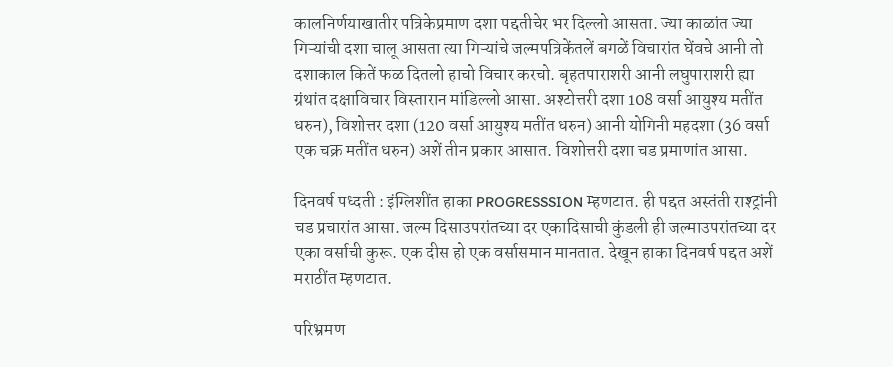कालनिर्णयाखातीर पत्रिकेप्रमाण दशा पद्दतीचेर भर दिल्लो आसता. ज्या काळांत ज्या गिऱ्यांची दशा चालू आसता त्या गिऱ्यांचे जल्मपत्रिकेंतलें बगळें विचारांत घेंवचे आनी तो दशाकाल कितें फळ दितलो हाचो विचार करचो. बृहतपाराशरी आनी लघुपाराशरी ह्या ग्रंथांत दक्षाविचार विस्तारान मांडिल्लो आसा. अश्टोत्तरी दशा 108 वर्सा आयुश्य मतींत धरुन), विशोत्तर दशा (120 वर्सा आयुश्य मतींत धरुन) आनी योगिनी महदशा (36 वर्सा एक चक्र मतींत धरुन) अशें तीन प्रकार आसात. विशोत्तरी दशा चड प्रमाणांत आसा.

दिनवर्ष पध्दती : इंग्लिशींत हाका PROGRESSSION म्हणटात. ही पद्दत अस्तंती राश्ट्रांनी चड प्रचारांत आसा. जल्म दिसाउपरांतच्या दर एकादिसाची कुंडली ही जल्माउपरांतच्या दर एका वर्साची कुरू. एक दीस हो एक वर्सासमान मानतात. देखून हाका दिनवर्ष पद्दत अशें मराठींत म्हणटात.

परिभ्रमण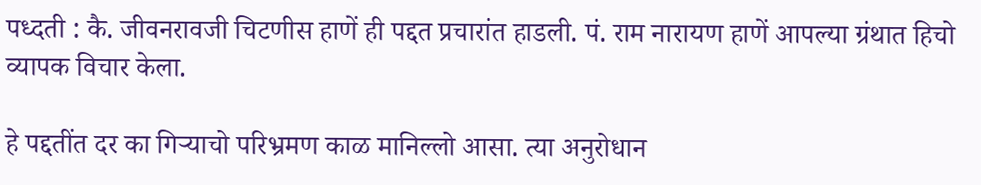पध्दती : कै. जीवनरावजी चिटणीस हाणें ही पद्दत प्रचारांत हाडली. पं. राम नारायण हाणें आपल्या ग्रंथात हिचो व्यापक विचार केला.

हे पद्दतींत दर का गिऱ्याचो परिभ्रमण काळ मानिल्लो आसा. त्या अनुरोधान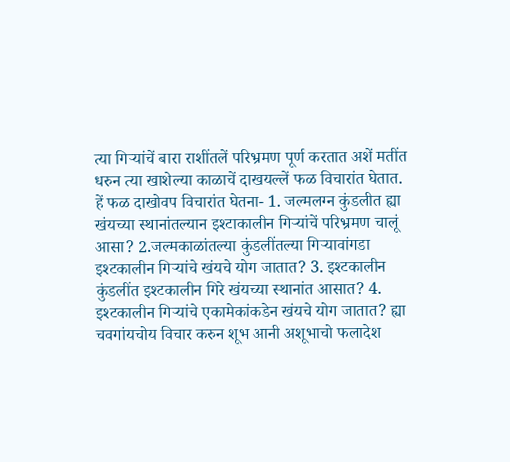त्या गिऱ्यांचें बारा राशींतलें परिभ्रमण पूर्ण करतात अशें मतींत धरुन त्या खाशेल्या काळाचें दाखयल्लें फळ विचारांत घेतात. हें फळ दाखोवप विचारांत घेतना- 1. जल्मलग्न कुंडलीत ह्या खंयच्या स्थानांतल्यान इश्टाकालीन गिऱ्यांचें परिभ्रमण चालूं आसा? 2.जल्मकाळांतल्या कुंडलींतल्या गिऱ्यावांगडा इश्टकालीन गिऱ्यांचे खंयचे योग जातात? 3. इश्टकालीन कुंडलींत इश्टकालीन गिरे खंयच्या स्थानांत आसात? 4. इश्टकालीन गिऱ्यांचे एकामेकांकडेन खंयचे योग जातात? ह्या चवगांयचोय विचार करुन शूभ आनी अशूभाचो फलादेश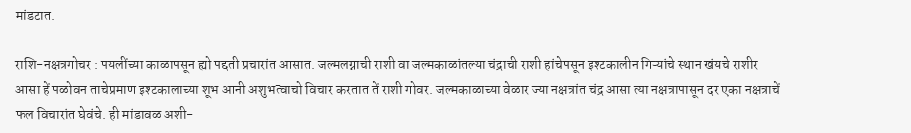मांडटात.

राशि-नक्षत्रगोचर : पयलींच्या काळापसून ह्यो पद्दती प्रचारांत आसात. जल्मलग्नाची राशी वा जल्मकाळांतल्या चंद्राची राशी हांचेपसून इश्टकालीन गिऱ्यांचे स्थान खंयचे राशीर आसा हें पळोवन ताचेप्रमाण इश्टकालाच्या शूभ आनी अशुभत्वाचो विचार करतात तें राशी गोवर. जल्मकाळाच्या वेळार ज्या नक्षत्रांत चंद्र आसा त्या नक्षत्रापासून दर एका नक्षत्राचें फल विचारांत घेवंचे. ही मांडावळ अशी-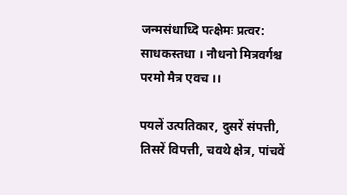जन्मसंधाध्दि पत्क्षेमः प्रत्वर: साधकस्तधा । नौधनो मित्रवर्गश्च परमो मैत्र एवच ।।

पयलें उत्पतिकार, दुसरें संपत्ती, तिसरें विपत्ती, चवथे क्षेत्र, पांचवें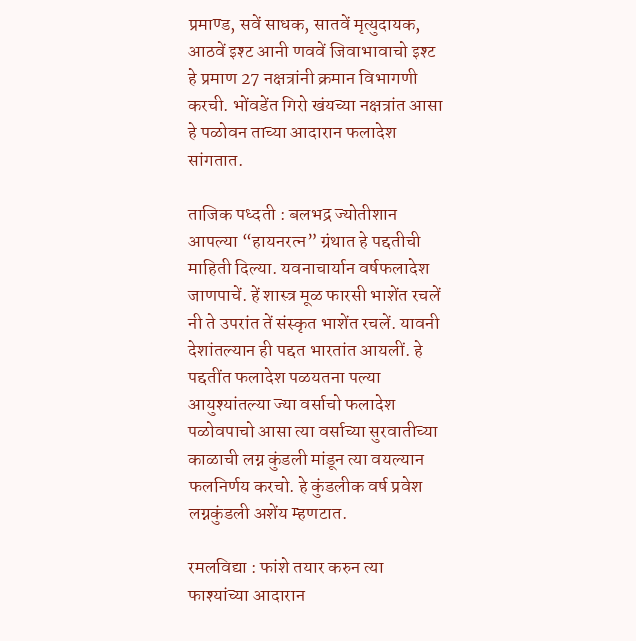प्रमाण्ड, सवें साधक, सातवें मृत्युदायक, आठवें इश्ट आनी णववें जिवाभावाचो इश्ट हे प्रमाण 27 नक्षत्रांनी क्रमान विभागणी करची. भोंवडेंत गिरो खंयच्या नक्षत्रांत आसा हे पळोवन ताच्या आदारान फलादेश सांगतात.

ताजिक पध्दती : बलभद्र ज्योतीशान आपल्या “हायनरत्न” ग्रंथात हे पद्दतीची माहिती दिल्या. यवनाचार्यान वर्षफलादेश जाणपाचें. हें शास्त्र मूळ फारसी भाशेंत रचलें नी ते उपरांत तें संस्कृत भाशेंत रचलें. यावनी देशांतल्यान ही पद्दत भारतांत आयलीं. हे पद्दतींत फलादेश पळयतना पल्या आयुश्यांतल्या ज्या वर्साचो फलादेश पळोवपाचो आसा त्या वर्साच्या सुरवातीच्या काळाची लग्न कुंडली मांडून त्या वयल्यान फलनिर्णय करचो. हे कुंडलीक वर्ष प्रवेश लग्नकुंडली अशेंय म्हणटात.

रमलविद्या : फांशे तयार करुन त्या फाश्यांच्या आदारान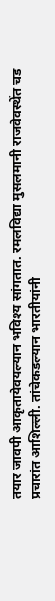तयार जावपी आकृतायेवयल्यान भविश्य सांगतात. रमलविद्या मुसलमानी राजवेवस्थेंत चड प्रचारांत आशिल्ली. तांचेकडल्यान भारतीयांनी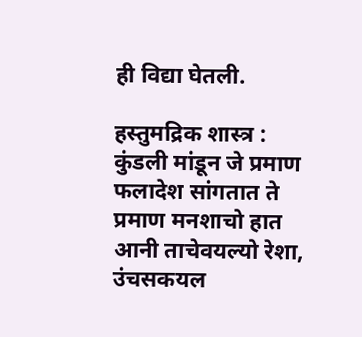ही विद्या घेतली.

हस्तुमद्रिक शास्त्र : कुंडली मांडून जे प्रमाण फलादेश सांगतात ते प्रमाण मनशाचो हात आनी ताचेवयल्यो रेशा, उंचसकयल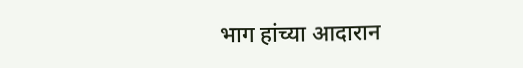भाग हांच्या आदारान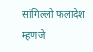सांगिल्लो फलादेश म्हणजे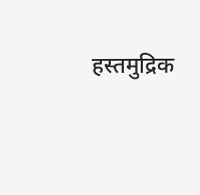हस्तमुद्रिक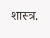शास्त्र.